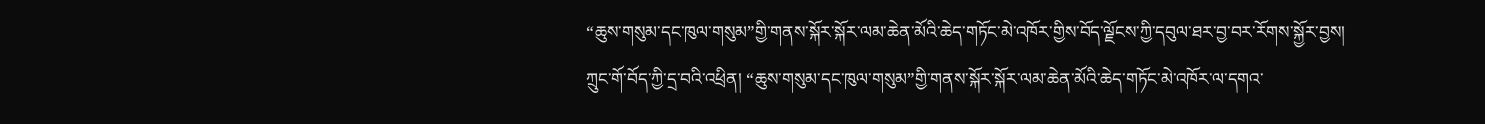“ཆུས་གསུམ་དང་ཁུལ་གསུམ”གྱི་གནས་སྐོར་སྐོར་ལམ་ཆེན་མོའི་ཆེད་གཏོང་མེ་འཁོར་གྱིས་བོད་ལྗོངས་ཀྱི་དབུལ་ཐར་བྱ་བར་རོགས་སྐྱོར་བྱས།
ཀྲུང་གོ་བོད་ཀྱི་དྲ་བའི་འཕྲིན། “ཆུས་གསུམ་དང་ཁུལ་གསུམ”གྱི་གནས་སྐོར་སྐོར་ལམ་ཆེན་མོའི་ཆེད་གཏོང་མེ་འཁོར་ལ་དགའ་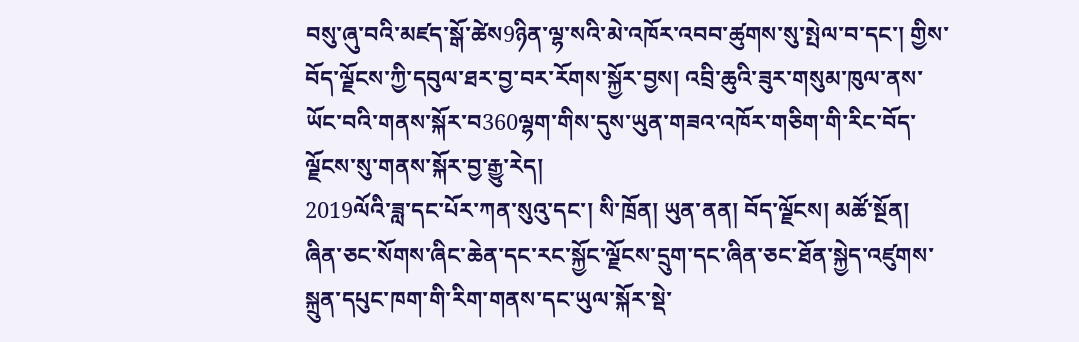བསུ་ཞུ་བའི་མཛད་སྒོ་ཚེས9ཉིན་ལྷ་སའི་མེ་འཁོར་འབབ་ཚུགས་སུ་སྤེལ་བ་དང་། གྱིས་བོད་ལྗོངས་ཀྱི་དབུལ་ཐར་བྱ་བར་རོགས་སྐྱོར་བྱས། འབྲི་ཆུའི་ཟུར་གསུམ་ཁུལ་ནས་ཡོང་བའི་གནས་སྐོར་བ360ལྷག་གིས་དུས་ཡུན་གཟའ་འཁོར་གཅིག་གི་རིང་བོད་ལྗོངས་སུ་གནས་སྐོར་བྱ་རྒྱུ་རེད།
2019ལོའི་ཟླ་དང་པོར་ཀན་སུའུ་དང་། སི་ཁྲོན། ཡུན་ནན། བོད་ལྗོངས། མཚོ་སྔོན། ཞིན་ཅང་སོགས་ཞིང་ཆེན་དང་རང་སྐྱོང་ལྗོངས་དྲུག་དང་ཞིན་ཅང་ཐོན་སྐྱེད་འཛུགས་སྐྲུན་དཔུང་ཁག་གི་རིག་གནས་དང་ཡུལ་སྐོར་སྡེ་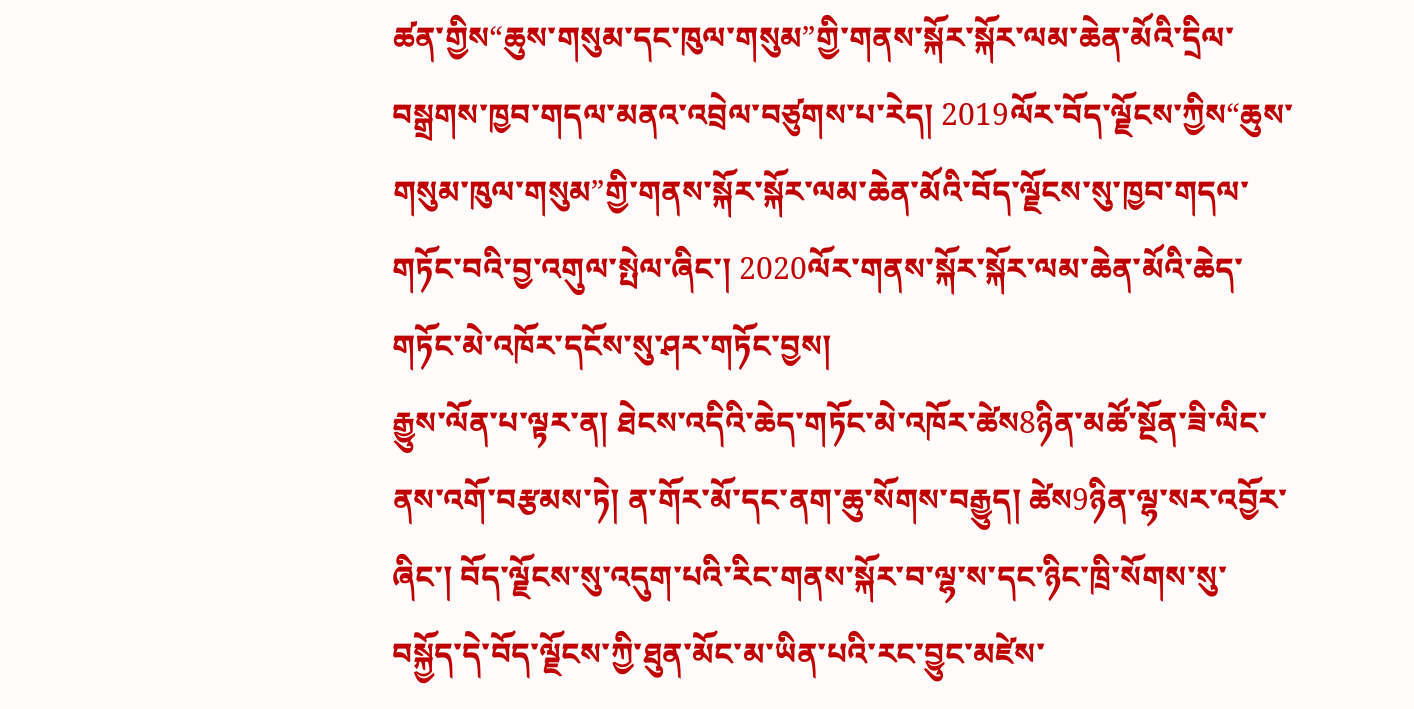ཚན་གྱིས“ཆུས་གསུམ་དང་ཁུལ་གསུམ”གྱི་གནས་སྐོར་སྐོར་ལམ་ཆེན་མོའི་དྲིལ་བསྒྲགས་ཁྱབ་གདལ་མནའ་འབྲེལ་བཙུགས་པ་རེད། 2019ལོར་བོད་ལྗོངས་ཀྱིས“ཆུས་གསུམ་ཁུལ་གསུམ”གྱི་གནས་སྐོར་སྐོར་ལམ་ཆེན་མོའི་བོད་ལྗོངས་སུ་ཁྱབ་གདལ་གཏོང་བའི་བྱ་འགུལ་སྤེལ་ཞིང་། 2020ལོར་གནས་སྐོར་སྐོར་ལམ་ཆེན་མོའི་ཆེད་གཏོང་མེ་འཁོར་དངོས་སུ་ཤར་གཏོང་བྱས།
རྒྱུས་ལོན་པ་ལྟར་ན། ཐེངས་འདིའི་ཆེད་གཏོང་མེ་འཁོར་ཚེས8ཉིན་མཚོ་སྔོན་ཟི་ལིང་ནས་འགོ་བརྩམས་ཏེ། ན་གོར་མོ་དང་ནག་ཆུ་སོགས་བརྒྱུད། ཚེས9ཉིན་ལྷ་སར་འབྱོར་ཞིང་། བོད་ལྗོངས་སུ་འདུག་པའི་རིང་གནས་སྐོར་བ་ལྷ་ས་དང་ཉིང་ཁྲི་སོགས་སུ་བསྐྱོད་དེ་བོད་ལྗོངས་ཀྱི་ཐུན་མོང་མ་ཡིན་པའི་རང་བྱུང་མཛེས་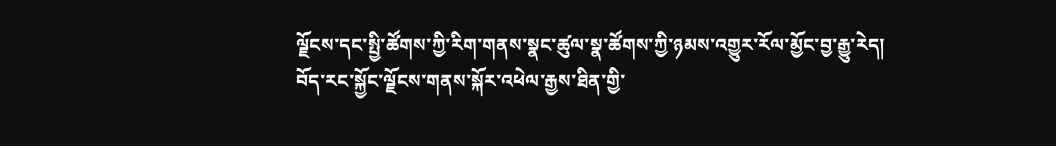ལྗོངས་དང་སྤྱི་ཚོགས་ཀྱི་རིག་གནས་སྣང་ཚུལ་སྣ་ཚོགས་ཀྱི་ཉམས་འགྱུར་རོལ་མྱོང་བྱ་རྒྱུ་རེད།
བོད་རང་སྐྱོང་ལྗོངས་གནས་སྐོར་འཕེལ་རྒྱས་ཐིན་གྱི་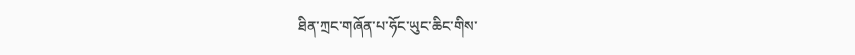ཐིན་ཀྲང་གཞོན་པ་ཧོང་ཡུང་ཆིང་གིས་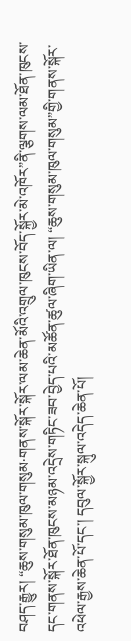བཤད་རྒྱུར། “ཆུས་གསུམ་ཁུལ་གསུམ·གནས་སྐོར་སྐོར་ལམ་ཆེན་མོའི་འགྲུལ་ཁུངས་བོད་སྐྱོར་མེ་འཁོར”ནི་ལྕགས་ལམ་ཐོན་ཁུངས་དང་གནས་སྐོར་ཐོན་ཁུངས་མཉམ་འདྲེས་གཏིང་ཟབ་བྱེད་པའི་མཚོན་ཚུལ་ཞིག་ཡིན་ལ། “ཆུས་གསུམ་ཁུལ་གསུམ”གྱི་གནས་སྐོར་འཕེལ་རྒྱས་ཆེན་པོ་དང་། དབུལ་སྐྱོར་སྐུལ་འདེད་ཆེན་པོ།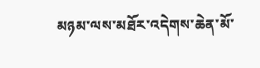མཉམ་ལས་མཐོར་འདེགས་ཆེན་མོ་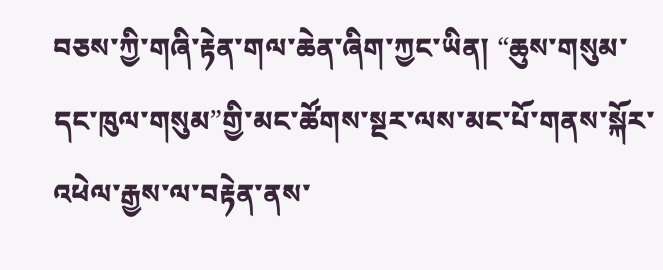བཅས་ཀྱི་གཞི་རྟེན་གལ་ཆེན་ཞིག་ཀྱང་ཡིན། “ཆུས་གསུམ་དང་ཁུལ་གསུམ”གྱི་མང་ཚོགས་སྔར་ལས་མང་པོ་གནས་སྐོར་འཕེལ་རྒྱས་ལ་བརྟེན་ནས་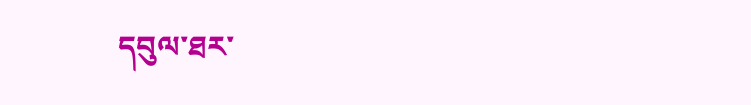དབུལ་ཐར་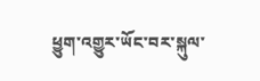ཕྱུག་འགྱུར་ཡོང་བར་སྐུལ་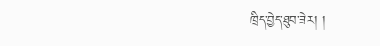ཁྲིད་བྱེད་ཐུབ་ཟེར། །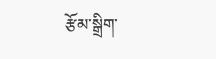རྩོམ་སྒྲིག་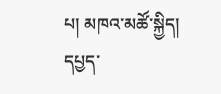པ། མཁའ་མཚོ་སྐྱིད།
དཔྱད་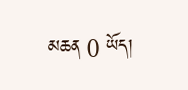མཆན 0 ཡོད།